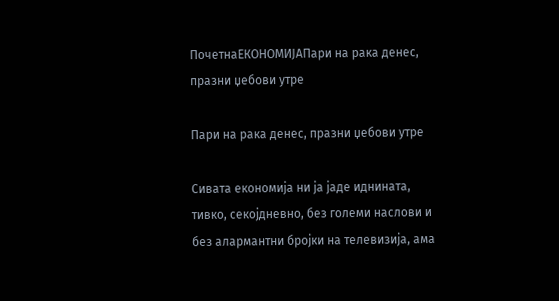ПочетнаЕКОНОМИЈАПари на рака денес, празни џебови утре

Пари на рака денес, празни џебови утре

Сивата економија ни ја јаде иднината, тивко, секојдневно, без големи наслови и без алармантни бројки на телевизија, ама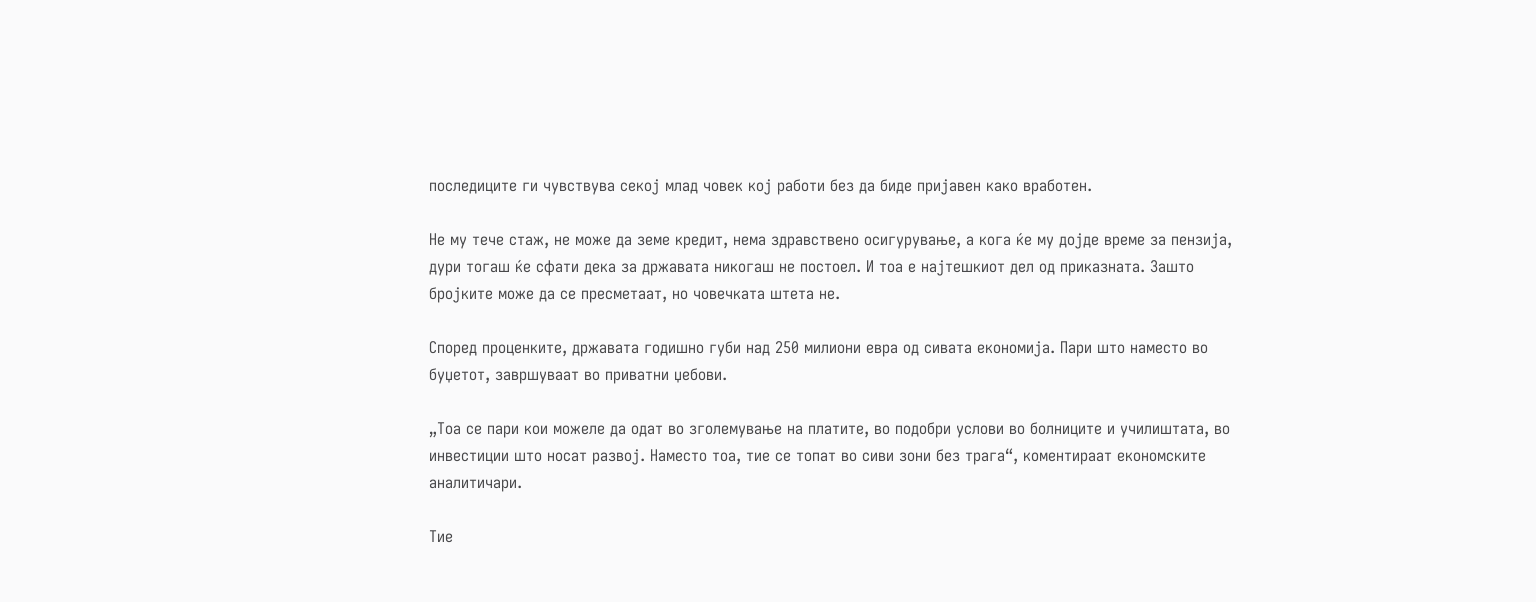последиците ги чувствува секој млад човек кој работи без да биде пријавен како вработен.

Не му тече стаж, не може да земе кредит, нема здравствено осигурување, а кога ќе му дојде време за пензија, дури тогаш ќе сфати дека за државата никогаш не постоел. И тоа е најтешкиот дел од приказната. Зашто бројките може да се пресметаат, но човечката штета не.

Според проценките, државата годишно губи над 250 милиони евра од сивата економија. Пари што наместо во буџетот, завршуваат во приватни џебови.

„Тоа се пари кои можеле да одат во зголемување на платите, во подобри услови во болниците и училиштата, во инвестиции што носат развој. Наместо тоа, тие се топат во сиви зони без трага“, коментираат економските аналитичари.

Тие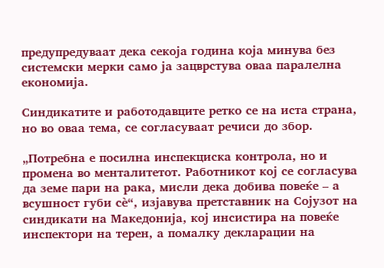предупредуваат дека секоја година која минува без системски мерки само ја зацврстува оваа паралелна економија.

Синдикатите и работодавците ретко се на иста страна, но во оваа тема, се согласуваат речиси до збор.

„Потребна е посилна инспекциска контрола, но и промена во менталитетот. Работникот кој се согласува да земе пари на рака, мисли дека добива повеќе – а всушност губи сè“, изјавува претставник на Сојузот на синдикати на Македонија, кој инсистира на повеќе инспектори на терен, а помалку декларации на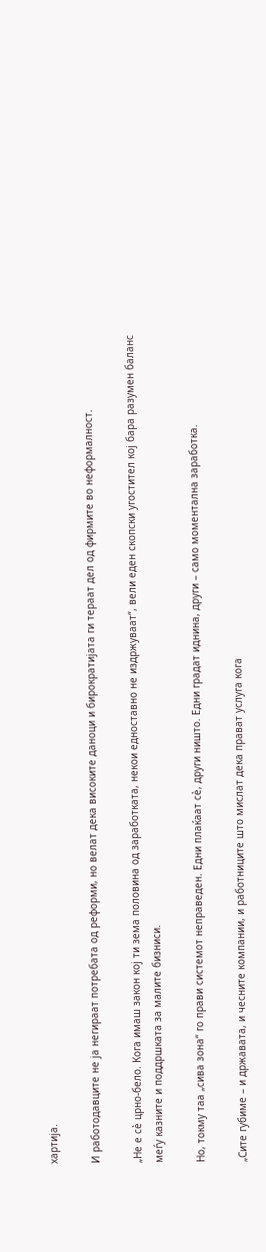хартија.

И работодавците не ја негираат потребата од реформи, но велат дека високите даноци и бирократијата ги тераат дел од фирмите во неформалност.

„Не е сè црно-бело. Кога имаш закон кој ти зема половина од заработката, некои едноставно не издржуваат“, вели еден скопски угостител кој бара разумен баланс меѓу казните и поддршката за малите бизниси.

Но, токму таа „сива зона“ го прави системот неправеден. Едни плаќаат сè, други ништо. Едни градат иднина, други – само моментална заработка.

„Сите губиме – и државата, и чесните компании, и работниците што мислат дека прават услуга кога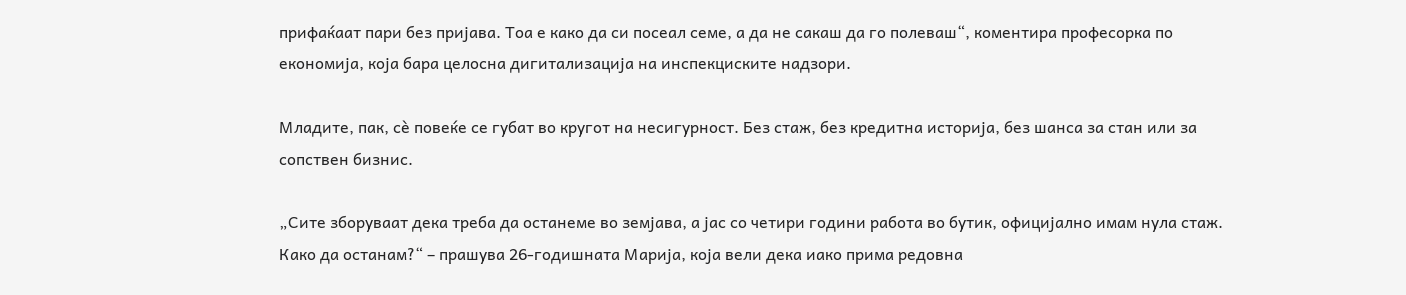прифаќаат пари без пријава. Тоа е како да си посеал семе, а да не сакаш да го полеваш“, коментира професорка по економија, која бара целосна дигитализација на инспекциските надзори.

Младите, пак, сè повеќе се губат во кругот на несигурност. Без стаж, без кредитна историја, без шанса за стан или за сопствен бизнис.

„Сите зборуваат дека треба да останеме во земјава, а јас со четири години работа во бутик, официјално имам нула стаж. Како да останам?“ – прашува 26-годишната Марија, која вели дека иако прима редовна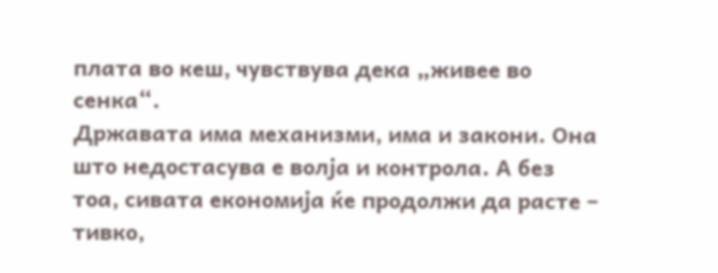плата во кеш, чувствува дека „живее во сенка“.
Државата има механизми, има и закони. Она што недостасува е волја и контрола. А без тоа, сивата економија ќе продолжи да расте – тивко,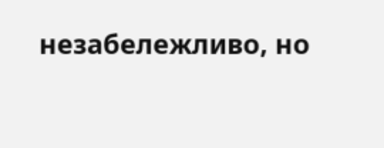незабележливо, но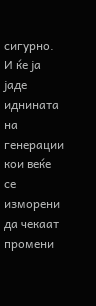сигурно. И ќе ја јаде иднината на генерации кои веќе се изморени да чекаат промени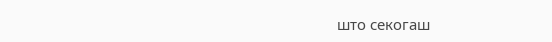што секогаш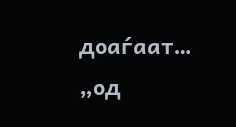доаѓаат… „од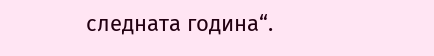следната година“.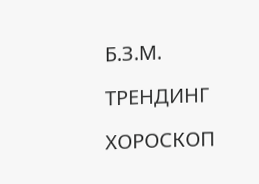Б.З.М.

ТРЕНДИНГ

ХОРОСКОП